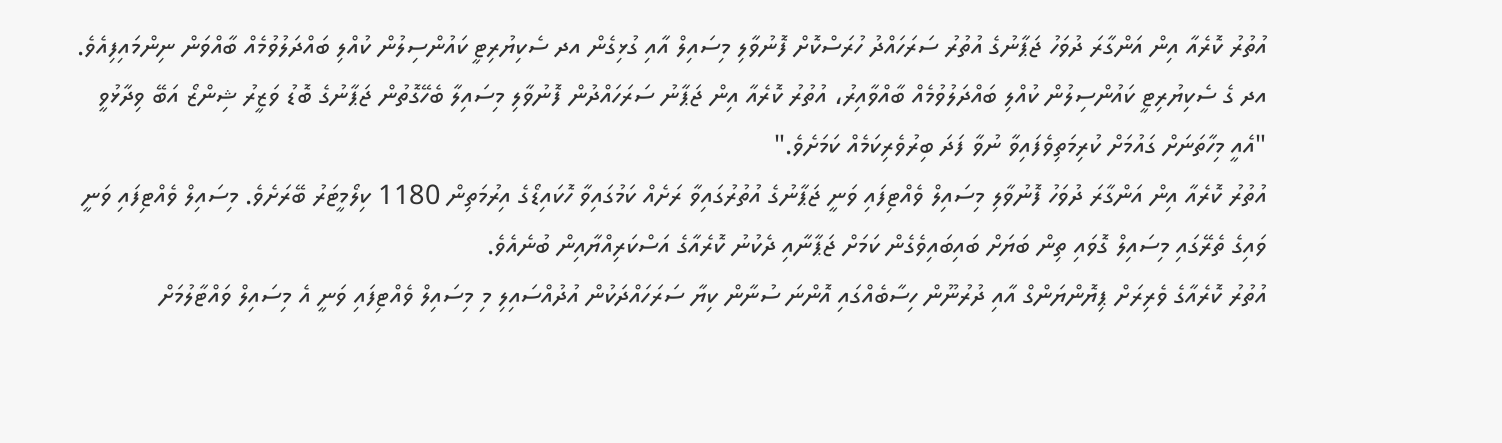އުތުރު ކޮރެއާ އިން އަންގާރަ ދުވަހު ޖަޕާނުގެ އުތުރު ސަރަހައްދު ހުރަސްކޮށް ފޮނުވާލި މިސައިލް އާއި ގުޅިގެން އދ ސެކިޔުރިޓީ ކައުންސިލުން ކުއްލި ބައްދަލުވުމެއް ބާއްވަން ނިންމައިފިއެވެ.
އދ ގެ ސެކިޔުރިޓީ ކައުންސިލުން ކުއްލި ބައްދަލުވުމެއް ބާއްވާއިރު، އުތުރު ކޮރެއާ އިން ޖަޕާނު ސަރަހައްދުން ފޮނުވާލި މިސައިލާ ބެހޭގޮތުން ޖަޕާނުގެ ބޮޑު ވަޒީރު ޝިންޒޯ އަބޭ ވިދާޅުވީ "އެއީ މިހާތަނަށް ގައުމަށް ކުރިމަތިވެފައިވާ ނުވާ ފަދަ ބިރުވެރިކަމެއް ކަމަށެވެ."
އުތުރު ކޮރެއާ އިން އަންގާރަ ދުވަހު ފޮނުވާލި މިސައިލް ވެއްޓިފައި ވަނީ ޖަޕާނުގެ އުތުރުގައިވާ ރަށެއް ކަމުގައިވާ ހޮކައިޑޯގެ އިރުމަތިން 1180 ކިލޯމީޓަރު ބޭރަށެވެ. މިސައިލް ވެއްޓިފައި ވަނީ ވައިގެ ތެރޭގައި މިސައިލް ގޮވައި ތިން ބަޔަށް ބައިބައިވެގެން ކަމަށް ޖަޕާނާއި ދެކުނު ކޮރެއާގެ އަސްކަރިއްޔާއިން ބުނެއެވެ.
އުތުރު ކޮރެއާގެ ވެރިރަށް ޕިޔޮންޔަންގް އާއި ދުރުނޫން ހިސާބެއްގައި އޮންނަ ސުނާން ކިޔާ ސަރަހައްދަކުން އުދުއްސައިލި މި މިސައިލް ވެއްޓިފައި ވަނީ އެ މިސައިލް ވައްޓާލުމަށް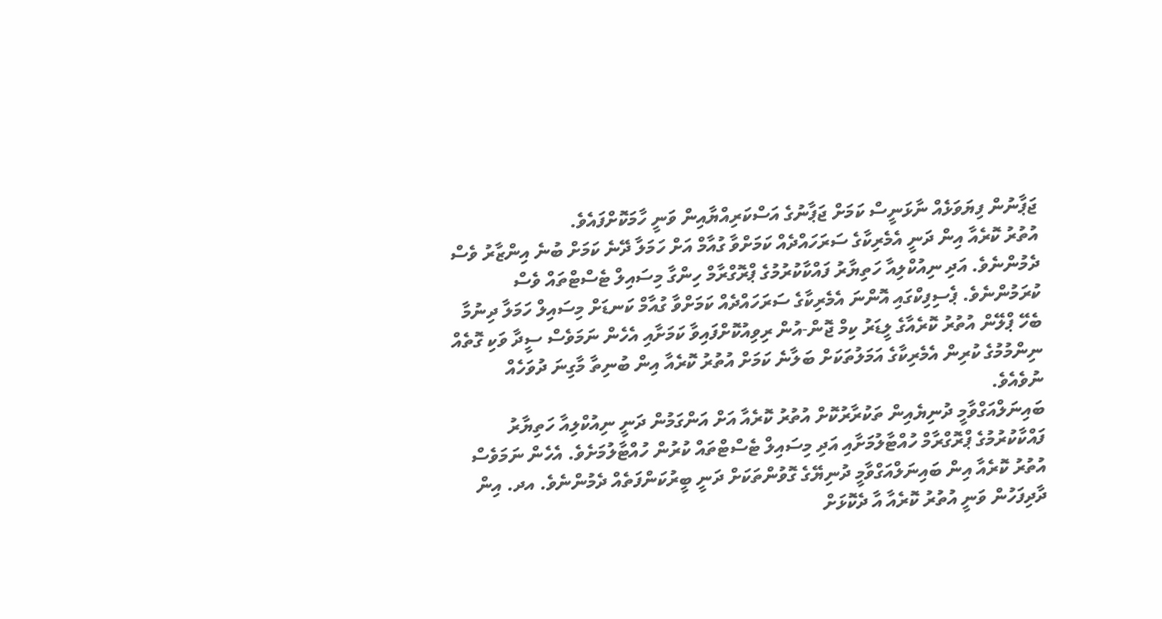ޖަޕާނުން ފިޔަވަޅެއް ނާޅަނީސް ކަމަށް ޖަޕާނުގެ އަސްކަރިއްޔާއިން ވަނީ ހާމަކޮށްފައެވެ.
އުތުރު ކޮރެއާ އިން ދަނީ އެމެރިކާގެ ސަރަހައްދެއް ކަމަށްވާ ގުއާމް އަށް ހަމަލާ ދޭނެ ކަމަށް ބުނެ އިންޒާރު ވެސް ދެމުންނެވެ. އަދި ނިއުކްލިއާ ހަތިޔާރު ފައްކާކުރުމުގެ ޕްރޮގްރާމް ހިންގާ މިސައިލް ޓެސްޓްތައް ވެސް ކުރަމުންނެވެ. ޕެސިފިކްގައި އޮންނަ އެމެރިކާގެ ސަރަހައްދެއް ކަމަށްވާ ގުއާމް ކަނޑަށް މިސައިލް ހަމަލާ ދިނުމާ ބެހޭ ޕްލޭން އުތުރު ކޮރެއާގެ ލީޑަރު ކިމް ޖޮން-އުން ރިވިއުކޮށްފައިވާ ކަމަށާއި އެހެން ނަމަވެސް ސީދާ ވަކި ގޮތެއް ނިންމުމުގެ ކުރިން އެމެރިކާގެ އަމަލުތަކަށް ބަލާނެ ކަމަށް އުތުރު ކޮރެއާ އިން ބުނިތާ މާގިނަ ދުވަހެއް ނުވެއެވެ.
ބައިނަލްއަގްވާމީ ދުނިޔެއިން ތަކުރާރުކޮށް އުތުރު ކޮރެއާ އަށް އަންގަމުން ދަނީ ނިއުކްލިއާ ހަތިޔާރު ފައްކާކުރުމުގެ ޕްރޮގްރާމް ހުއްޓާލުމަށާއި އަދި މިސައިލް ޓެސްޓްތައް ކުރުން ހުއްޓާލުމަށެވެ. އެހެން ނަމަވެސް އުތުރު ކޮރެއާ އިން ބައިނަލްއަގްވާމީ ދުނިޔޭގެ ގޮވުންތަކަށް ދަނީ ބީރުކަންފަތެއް ދެމުންނެވެ. އދ. އިން ދާދިފަހުން ވަނީ އުތުރު ކޮރެއާ އާ ދެކޮޅަށް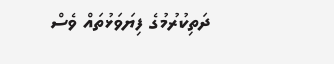ދަތިކުރުމުގެ ފިޔަވަޅުތައް ވެސް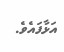އަޅާފައެވެ.